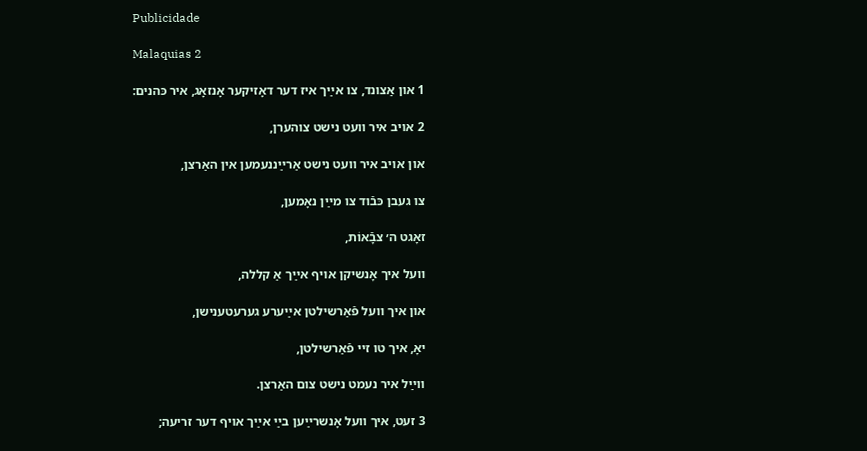Publicidade

Malaquias 2

1 און אַצונד, צו אײַך איז דער דאָזיקער אָנזאָג, איר כּהנים:

2 אױב איר װעט נישט צוהערן,

און אױב איר װעט נישט אַרײַננעמען אין האַרצן,

צו געבן כּבֿוד צו מײַן נאָמען,

זאָגט ה׳ צבָֿאוֹת,

װעל איך אָנשיקן אױף אײַך אַ קללה,

און איך װעל פֿאַרשילטן אײַערע גערעטענישן,

יאָ, איך טו זײ פֿאַרשילטן,

װײַל איר נעמט נישט צום האַרצן.

3 זעט, איך װעל אָנשרײַען בײַ אײַך אױף דער זריעה;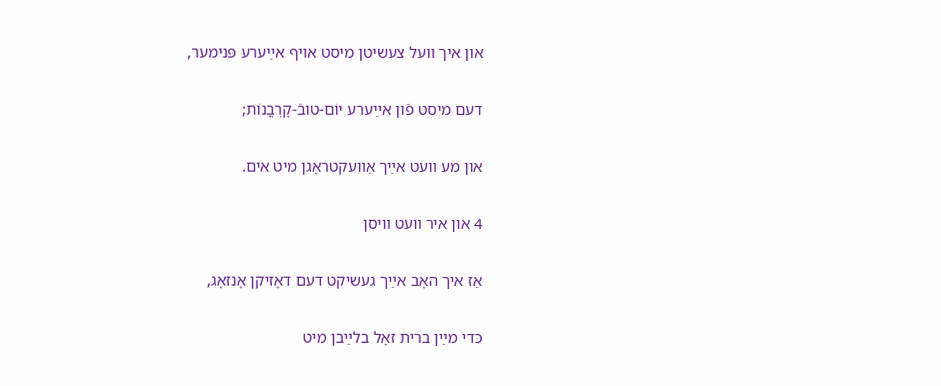און איך װעל צעשיטן מיסט אױף אײַערע פּנימער,

דעם מיסט פֿון אײַערע יוֹם-טובֿ-קָרְבֳנוֹת;

און מע װעט אײַך אַװעקטראָגן מיט אים.

4 און איר װעט װיסן

אַז איך האָב אײַך געשיקט דעם דאָזיקן אָנזאָג,

כּדי מײַן ברית זאָל בלײַבן מיט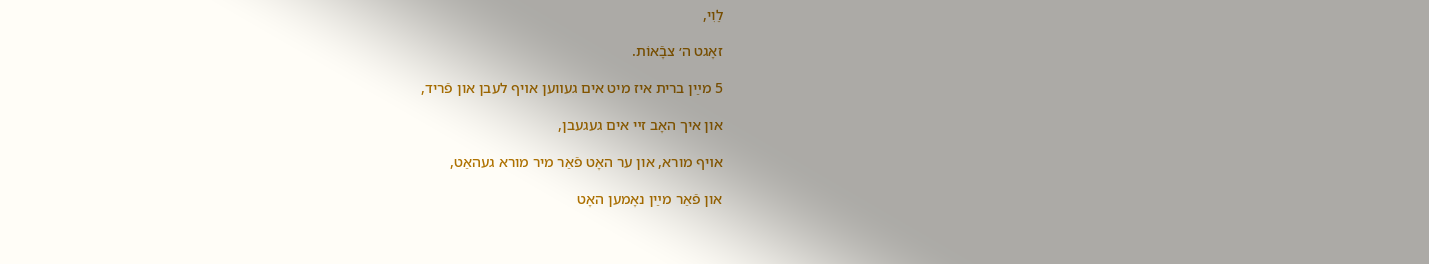לֵוִי,

זאָגט ה׳ צבָֿאוֹת.

5 מײַן ברית איז מיט אים געװען אױף לעבן און פֿריד,

און איך האָב זײ אים געגעבן,

אױף מורא, און ער האָט פֿאַר מיר מורא געהאַט,

און פֿאַר מײַן נאָמען האָט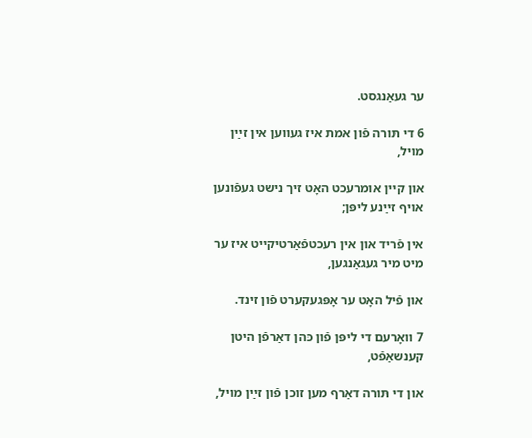ער געאַנגסט.

6 די תּורה פֿון אמת איז געװען אין זײַן מױל,

און קײן אומרעכט האָט זיך נישט געפֿונען אױף זײַנע ליפּן;

אין פֿריד און אין רעכטפֿאַרטיקײט איז ער מיט מיר געגאַנגען,

און פֿיל האָט ער אָפּגעקערט פֿון זינד.

7 װאָרעם די ליפּן פֿון כּהן דאַרפֿן היטן קענשאַפֿט,

און די תּורה דאַרף מען זוכן פֿון זײַן מױל,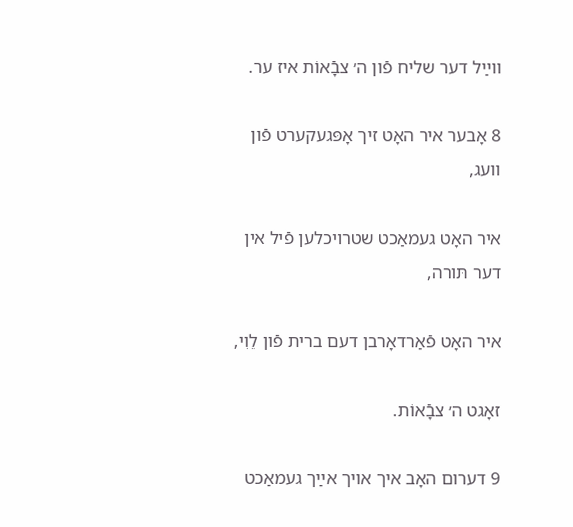װײַל דער שליח פֿון ה׳ צבָֿאוֹת איז ער.

8 אָבער איר האָט זיך אָפּגעקערט פֿון װעג,

איר האָט געמאַכט שטרױכלען פֿיל אין דער תּורה,

איר האָט פֿאַרדאָרבן דעם ברית פֿון לֵוִי,

זאָגט ה׳ צבָֿאוֹת.

9 דערום האָב איך אױך אײַך געמאַכט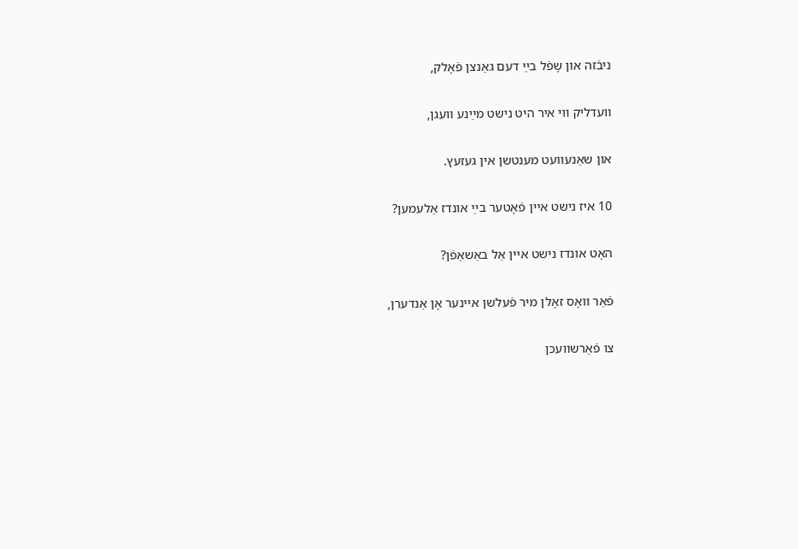ניבֿזה און שָפֿל בײַ דעם גאַנצן פֿאָלק,

װעדליק װי איר היט נישט מײַנע װעגן,

און שאַנעװעט מענטשן אין געזעץ.

10 איז נישט אײן פֿאָטער בײַ אונדז אַלעמען?

האָט אונדז נישט אײן אֵל באַשאַפֿן?

פֿאַר װאָס זאָלן מיר פֿעלשן אײנער אָן אַנדערן,

צו פֿאַרשװעכן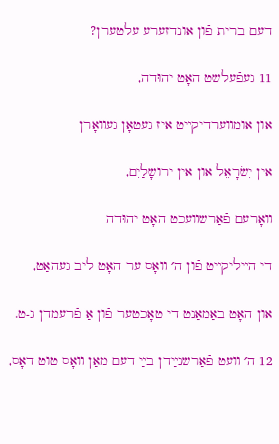דעם ברית פֿון אונדזערע עלטערן?

11 געפֿעלשט האָט יהוּדה,

און אומװערדיקײט איז געטאָן געװאָרן

אין יִשׂרָאֵל און אין ירושָלַיִם,

װאָרעם פֿאַרשװעכט האָט יהוּדה

די הײליקײט פֿון ה׳ װאָס ער האָט ליב געהאַט,

און האָט באַמאַנט די טאָכטער פֿון אַ פֿרעמדן ג-ט.

12 ה׳ װעט פֿאַרשנײַדן בײַ דעם מאַן װאָס טוט דאָס,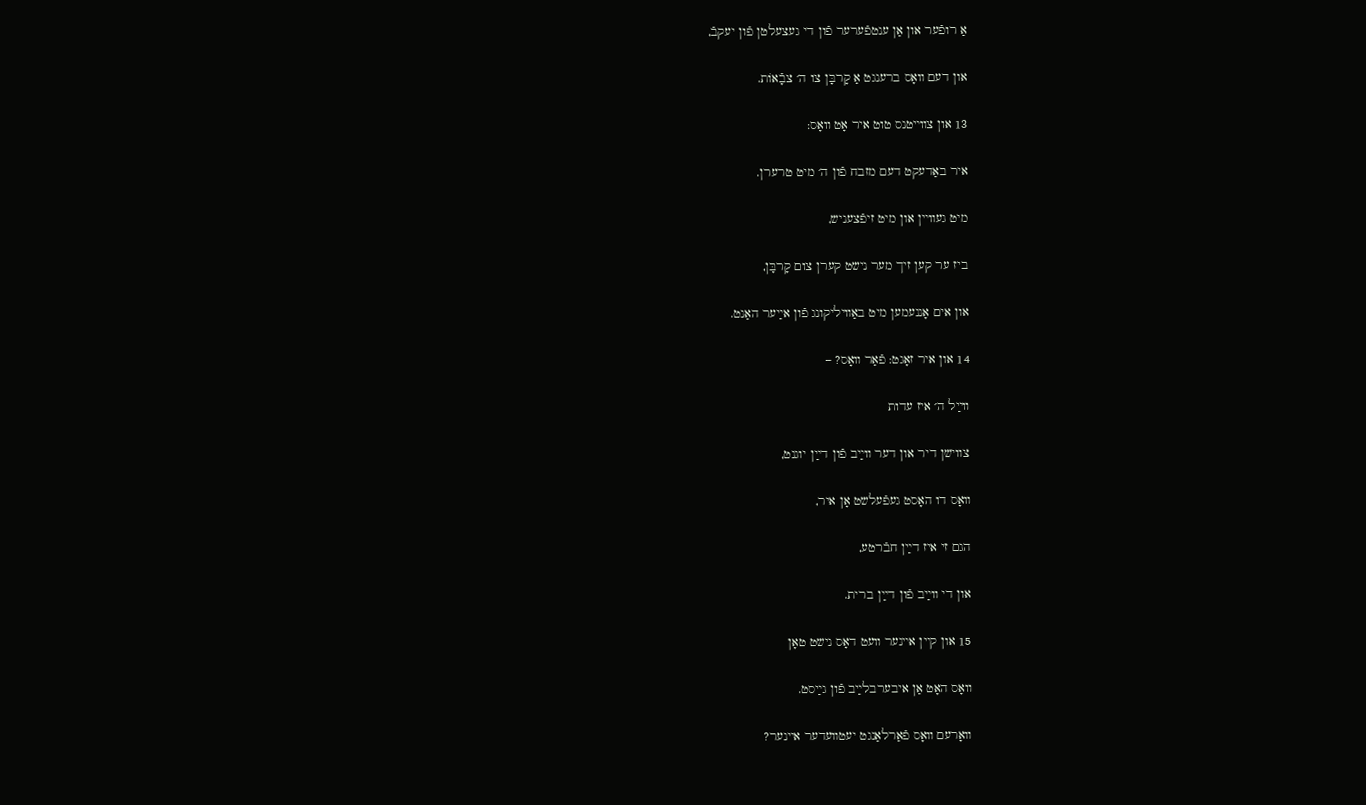אַ רופֿער און אַן ענטפֿערער פֿון די געצעלטן פֿון יעקבֿ,

און דעם װאָס ברענגט אַ קָרבָּן צו ה׳ צבָֿאוֹת.

13 און צװײטנס טוט איר אָט װאָס:

איר באַדעקט דעם מזבח פֿון ה׳ מיט טרערן.

מיט געװײן און מיט זיפֿצעניש,

ביז ער קען זיך מער נישט קערן צום קָרבָּן,

און אים אָננעמען מיט באַװיליקונג פֿון אײַער האַנט.

14 און איר זאָגט: פֿאַר װאָס? –

װײַל ה׳ איז עדות

צװישן דיר און דער װײַב פֿון דײַן יוגנט,

װאָס דו האָסט געפֿעלשט אָן איר,

הגם זי איז דײַן חבֿרטע,

און די װײַב פֿון דײַן ברית.

15 און קײן אײנער װעט דאָס נישט טאָן

װאָס האָט אַן איבערבלײַב פֿון גײַסט.

װאָרעם װאָס פֿאַרלאַנגט יעטװעדער אײנער?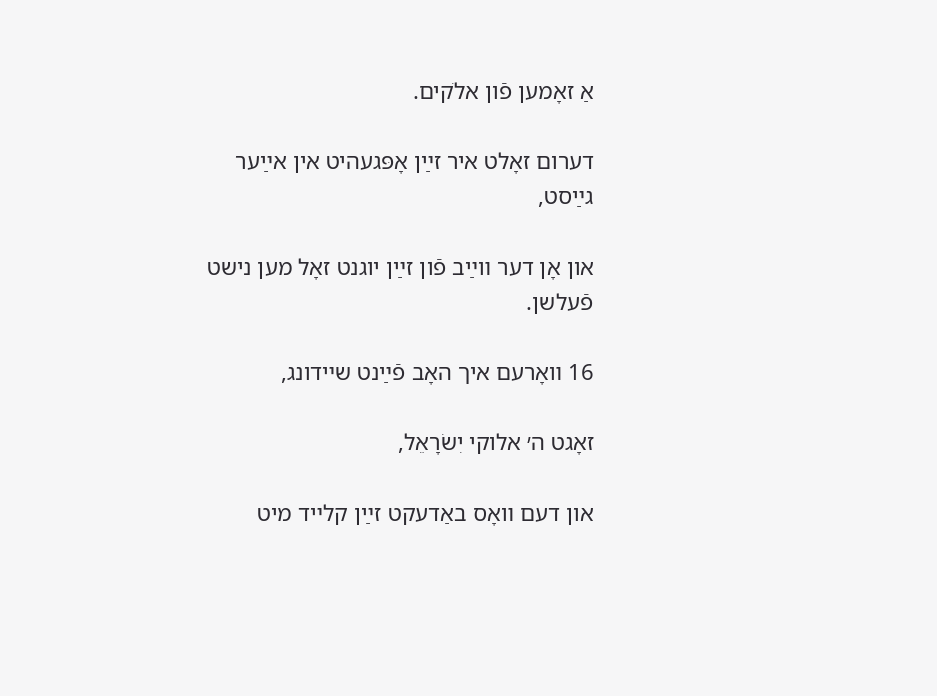אַ זאָמען פֿון אלֹקים.

דערום זאָלט איר זײַן אָפּגעהיט אין אײַער גײַסט,

און אָן דער װײַב פֿון זײַן יוגנט זאָל מען נישט פֿעלשן.

16 װאָרעם איך האָב פֿײַנט שײדונג,

זאָגט ה׳ אלוקי יִשׂרָאֵל,

און דעם װאָס באַדעקט זײַן קלײד מיט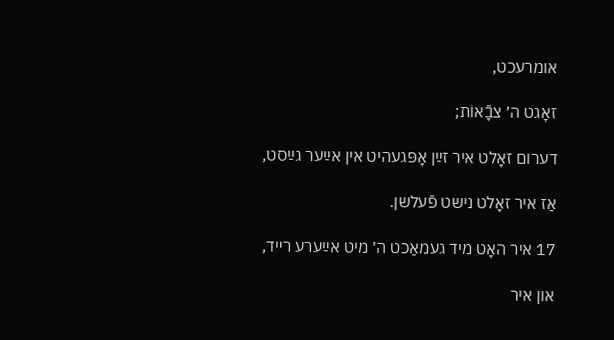אומרעכט,

זאָגט ה׳ צבָֿאוֹת;

דערום זאָלט איר זײַן אָפּגעהיט אין אײַער גײַסט,

אַז איר זאָלט נישט פֿעלשן.

17 איר האָט מיד געמאַכט ה׳ מיט אײַערע רײד,

און איר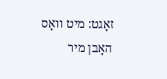זאָגט: מיט װאָס האָבן מיר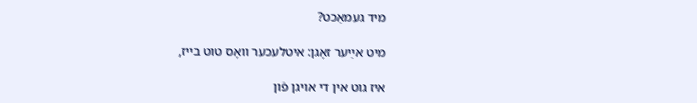מיד געמאַכט?

מיט אײַער זאָגן: איטלעכער װאָס טוט בײז,

איז גוט אין די אױגן פֿון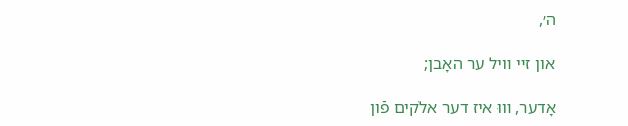ה׳,

און זײ װיל ער האָבן;

אָדער, װוּ איז דער אלֹקים פֿון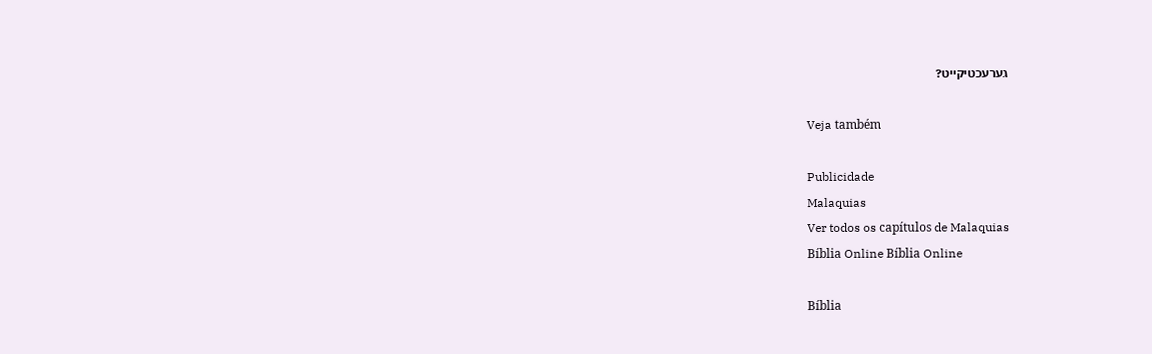גערעכטיקײט?

Veja também

Publicidade
Malaquias
Ver todos os capítulos de Malaquias
Bíblia Online Bíblia Online

Bíblia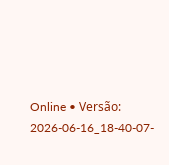Online • Versão: 2026-06-16_18-40-07-